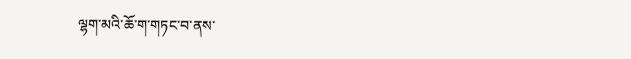ལྷག་མའི་ཆོ་ག་གཏང་བ་ནས་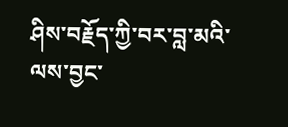ཤིས་བརྗོད་ཀྱི་བར་བླ་མའི་ལས་བྱང་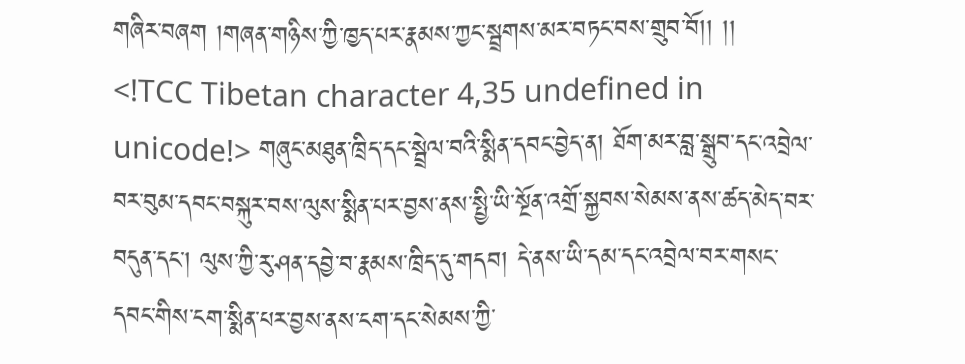གཞིར་བཞག །གཞན་གཉིས་ཀྱི་ཁྱད་པར་རྣམས་ཀྱང་སྦྲགས་མར་བཏང་བས་གྲུབ་བོ།། །། <!TCC Tibetan character 4,35 undefined in unicode!> གཞུང་མཐུན་ཁྲིད་དང་སྦྲེལ་བའི་སྨིན་དབང་བྱེད་ན། ཐོག་མར་བླ་སྒྲུབ་དང་འབྲེལ་བར་བུམ་དབང་བསྐུར་བས་ལུས་སྨིན་པར་བྱས་ནས་སྤྱི་ཡི་སྔོན་འགྲོ་སྐྱབས་སེམས་ནས་ཚད་མེད་བར་བདུན་དང་། ལུས་ཀྱི་རུ་ཤན་དབྱེ་བ་རྣམས་ཁྲིད་དུ་གདབ། དེ་ནས་ཡི་དམ་དང་འབྲེལ་བར་གསང་དབང་གིས་ངག་སྨིན་པར་བྱས་ནས་ངག་དང་སེམས་ཀྱི་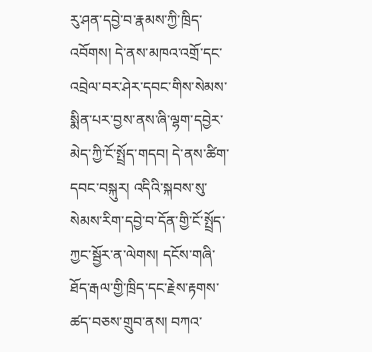རུ་ཤན་དབྱེ་བ་རྣམས་ཀྱི་ཁྲིད་འབོགས། དེ་ནས་མཁའ་འགྲོ་དང་འབྲེལ་བར་ཤེར་དབང་གིས་སེམས་སྨིན་པར་བྱས་ནས་ཞི་ལྷག་དབྱེར་མེད་ཀྱི་ངོ་སྤྲོད་གདབ། དེ་ནས་ཚིག་དབང་བསྐུར། འདིའི་སྐབས་སུ་སེམས་རིག་དབྱེ་བ་དོན་གྱི་ངོ་སྤྲོད་ཀྱང་སྦྱོར་ན་ལེགས། དངོས་གཞི་ཐོད་རྒལ་གྱི་ཁྲིད་དང་རྗེས་རྟགས་ཚད་བཅས་གྲུབ་ནས། བཀའ་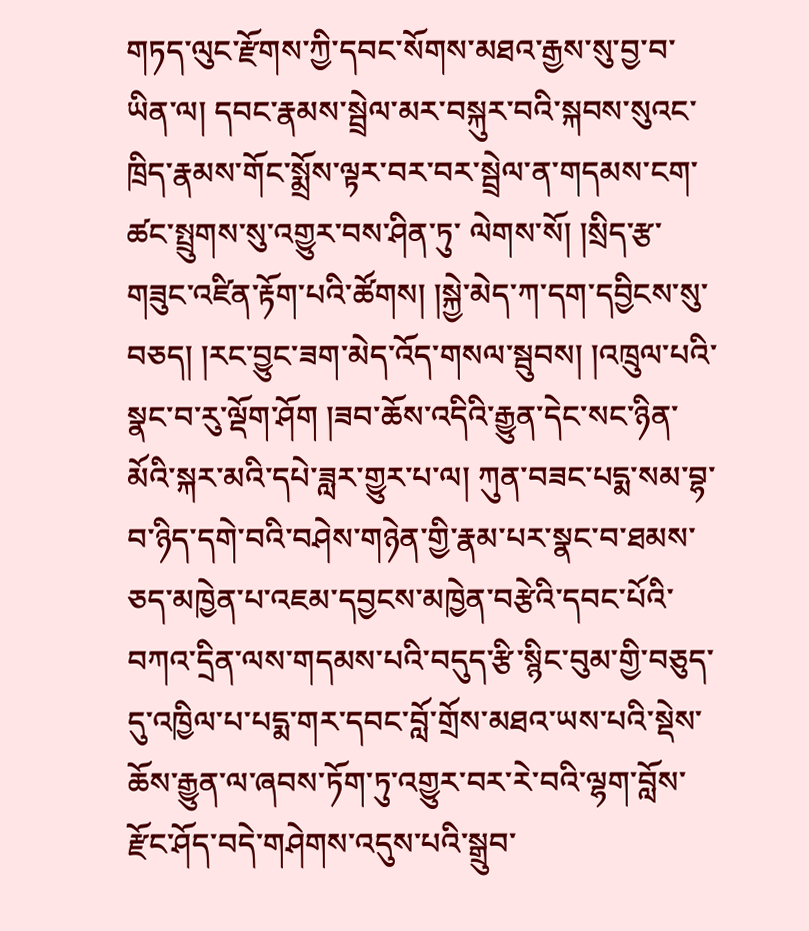གཏད་ལུང་རྫོགས་ཀྱི་དབང་སོགས་མཐའ་རྒྱས་སུ་བྱ་བ་ཡིན་ལ། དབང་རྣམས་སྦྲེལ་མར་བསྐུར་བའི་སྐབས་སུའང་ཁྲིད་རྣམས་གོང་སྨྲོས་ལྟར་བར་བར་སྦྲེལ་ན་གདམས་ངག་ཚང་སྤྲུགས་སུ་འགྱུར་བས་ཤིན་ཏུ་ ལེགས་སོ། །སྲིད་རྩ་གཟུང་འཛིན་རྟོག་པའི་ཚོགས། །སྐྱེ་མེད་ཀ་དག་དབྱིངས་སུ་བཅད། །རང་བྱུང་ཟག་མེད་འོད་གསལ་སྦུབས། །འཁྲུལ་པའི་སྣང་བ་རུ་ལྡོག་ཤོག །ཟབ་ཆོས་འདིའི་རྒྱུན་དེང་སང་ཉིན་མོའི་སྐར་མའི་དཔེ་ཟླར་གྱུར་པ་ལ། ཀུན་བཟང་པདྨ་སམ་བྷ་བ་ཉིད་དགེ་བའི་བཤེས་གཉེན་གྱི་རྣམ་པར་སྣང་བ་ཐམས་ཅད་མཁྱེན་པ་འཇམ་དབྱངས་མཁྱེན་བརྩེའི་དབང་པོའི་བཀའ་དྲིན་ལས་གདམས་པའི་བདུད་རྩི་སྙིང་བུམ་གྱི་བཅུད་དུ་འཁྱིལ་པ་པདྨ་གར་དབང་བློ་གྲོས་མཐའ་ཡས་པའི་སྡེས་ཆོས་རྒྱུན་ལ་ཞབས་ཏོག་ཏུ་འགྱུར་བར་རེ་བའི་ལྷག་བློས་རྫོང་ཤོད་བདེ་གཤེགས་འདུས་པའི་སྒྲུབ་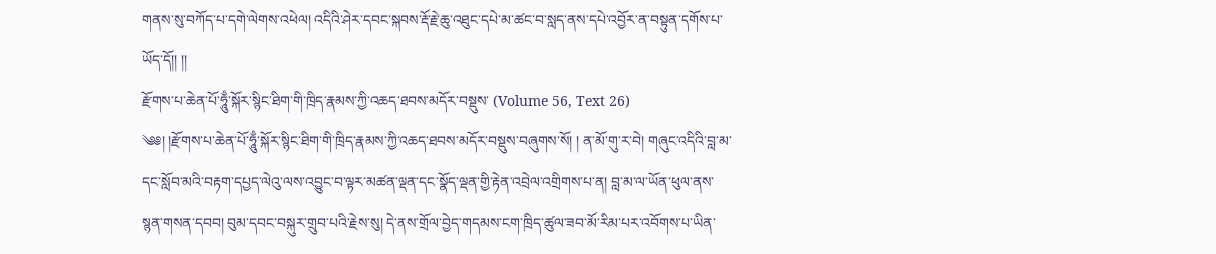གནས་སུ་བཀོད་པ་དགེ་ལེགས་འཕེལ། འདིའི་ཤེར་དབང་སྐབས་རྡོ་རྗེ་ཆུ་འཐུང་དཔེ་མ་ཚང་བ་སླད་ནས་དཔེ་འབྱོར་ན་བསྟུན་དགོས་པ་ཡོད་དོ།། །།
རྫོགས་པ་ཆེན་པོ་ཧཱུྃ་སྐོར་སྙིང་ཐིག་གི་ཁྲིད་རྣམས་ཀྱི་འཆད་ཐབས་མདོར་བསྡུས་ (Volume 56, Text 26)
༄༅། །རྫོགས་པ་ཆེན་པོ་ཧཱུྃ་སྐོར་སྙིང་ཐིག་གི་ཁྲིད་རྣམས་ཀྱི་འཆད་ཐབས་མདོར་བསྡུས་བཞུགས་སོ། ། ན་མོ་གུ་ར་བེ། གཞུང་འདིའི་བླ་མ་དང་སློབ་མའི་བརྟག་དཔྱད་ལེའུ་ལས་འབྱུང་བ་ལྟར་མཚན་ལྡན་དང་སྣོད་ལྡན་གྱི་རྟེན་འབྲེལ་འགྲིགས་པ་ན། བླ་མ་ལ་ཡོན་ཕུལ་ནས་སྙན་གསན་དབབ། བུམ་དབང་བསྐུར་གྲུབ་པའི་རྗེས་སུ། དེ་ནས་གྲོལ་བྱེད་གདམས་ངག་ཁྲིད་ཚུལ་ཟབ་མོ་རིམ་པར་འབོགས་པ་ཡིན་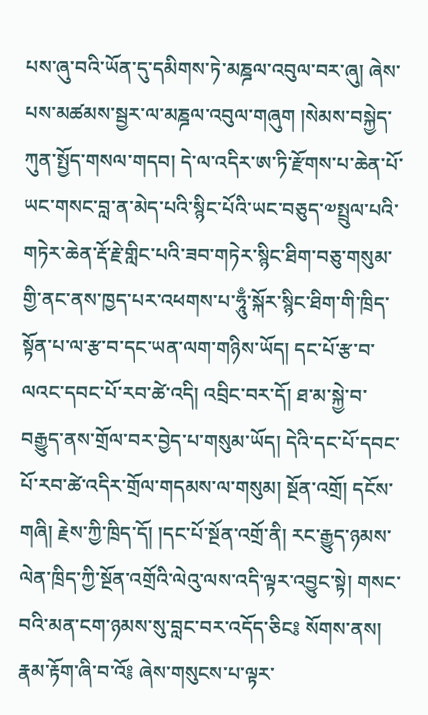པས་ཞུ་བའི་ཡོན་དུ་དམིགས་ཏེ་མཎྜལ་འབུལ་བར་ཞུ། ཞེས་པས་མཚམས་སྦྱར་ལ་མཎྜལ་འབུལ་གཞུག །སེམས་བསྐྱེད་ཀུན་སྤྱོད་གསལ་གདབ། དེ་ལ་འདིར་ཨ་ཏི་རྫོགས་པ་ཆེན་པོ་ཡང་གསང་བླ་ན་མེད་པའི་སྙིང་པོའི་ཡང་བཅུད་༧སྤྲུལ་པའི་གཏེར་ཆེན་རྡོ་རྗེ་གླིང་པའི་ཟབ་གཏེར་སྙིང་ཐིག་བཅུ་གསུམ་གྱི་ནང་ནས་ཁྱད་པར་འཕགས་པ་ཧཱུྃ་སྐོར་སྙིང་ཐིག་གི་ཁྲིད་སྟོན་པ་ལ་རྩ་བ་དང་ཡན་ལག་གཉིས་ཡོད། དང་པོ་རྩ་བ་ལའང་དབང་པོ་རབ་ཚེ་འདི། འབྲིང་བར་དོ། ཐ་མ་སྐྱེ་བ་བརྒྱུད་ནས་གྲོལ་བར་བྱེད་པ་གསུམ་ཡོད། དེའི་དང་པོ་དབང་པོ་རབ་ཚེ་འདིར་གྲོལ་གདམས་ལ་གསུམ། སྔོན་འགྲོ། དངོས་གཞི། རྗེས་ཀྱི་ཁྲིད་དོ། །དང་པོ་སྔོན་འགྲོ་ནི། རང་རྒྱུད་ཉམས་ལེན་ཁྲིད་ཀྱི་སྔོན་འགྲོའི་ལེའུ་ལས་འདི་ལྟར་འབྱུང་སྟེ། གསང་བའི་མན་ངག་ཉམས་སུ་བླང་བར་འདོད་ཅིང༔ སོགས་ནས། རྣམ་རྟོག་ཞི་བ་འོ༔ ཞེས་གསུངས་པ་ལྟར་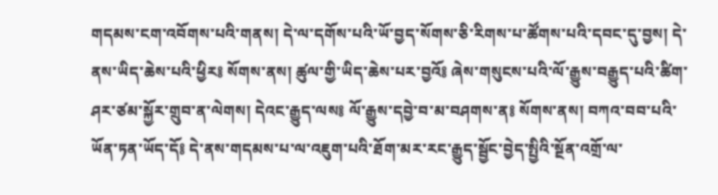གདམས་ངག་འབོགས་པའི་གནས། དེ་ལ་དགོས་པའི་ཡོ་བྱད་སོགས་ཅི་རིགས་པ་ཚོགས་པའི་དབང་དུ་བྱས། དེ་ནས་ཡིད་ཆེས་པའི་ཕྱིར༔ སོགས་ནས། ཚུལ་གྱི་ཡིད་ཆེས་པར་བྱའོ༔ ཞེས་གསུངས་པའི་ལོ་རྒྱུས་བརྒྱུད་པའི་ཚིག་ཤར་ཙམ་སྐྱོར་གྲུབ་ན་ལེགས། དེའང་རྒྱུད་ལས༔ ལོ་རྒྱུས་དབྱེ་བ་མ་བཤགས་ན༔ སོགས་ནས། བཀའ་བབ་པའི་ཡོན་ཏན་ཡོད་དོ༔ དེ་ནས་གདམས་པ་ལ་འཇུག་པའི་ཐོག་མར་རང་རྒྱུད་སྦྱོང་བྱེད་སྤྱིའི་སྔོན་འགྲོ་ལ་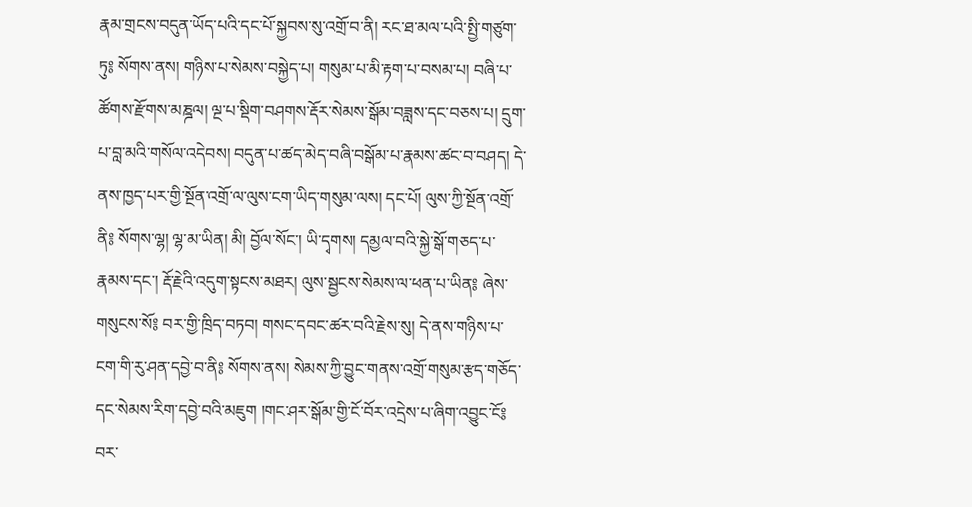རྣམ་གྲངས་བདུན་ཡོད་པའི་དང་པོ་སྐྱབས་སུ་འགྲོ་བ་ནི། རང་ཐ་མལ་པའི་སྤྱི་གཙུག་ཏུ༔ སོགས་ནས། གཉིས་པ་སེམས་བསྐྱེད་པ། གསུམ་པ་མི་རྟག་པ་བསམ་པ། བཞི་པ་ཚོགས་རྫོགས་མཎྜལ། ལྔ་པ་སྡིག་བཤགས་རྡོར་སེམས་སྒོམ་བཟླས་དང་བཅས་པ། དྲུག་པ་བླ་མའི་གསོལ་འདེབས། བདུན་པ་ཚད་མེད་བཞི་བསྒོམ་པ་རྣམས་ཚང་བ་བཤད། དེ་ནས་ཁྱད་པར་གྱི་སྔོན་འགྲོ་ལ་ལུས་ངག་ཡིད་གསུམ་ལས། དང་པོ། ལུས་ཀྱི་སྔོན་འགྲོ་ནི༔ སོགས་ལྷ། ལྷ་མ་ཡིན། མི། བྱོལ་སོང་། ཡི་དྭགས། དམྱལ་བའི་སྐྱེ་སྒོ་གཅད་པ་རྣམས་དང་། རྡོ་རྗེའི་འདུག་སྟངས་མཐར། ལུས་སྦྱངས་སེམས་ལ་ཕན་པ་ཡིན༔ ཞེས་གསུངས་སོ༔ བར་གྱི་ཁྲིད་བཏབ། གསང་དབང་ཚར་བའི་རྗེས་སུ། དེ་ནས་གཉིས་པ་ངག་གི་རུ་ཤན་དབྱེ་བ་ནི༔ སོགས་ནས། སེམས་ཀྱི་བྱུང་གནས་འགྲོ་གསུམ་རྩད་གཅོད་དང་སེམས་རིག་དབྱེ་བའི་མཇུག །གང་ཤར་སྒོམ་གྱི་ངོ་བོར་འདྲེས་པ་ཞིག་འབྱུང་ངོ༔ བར་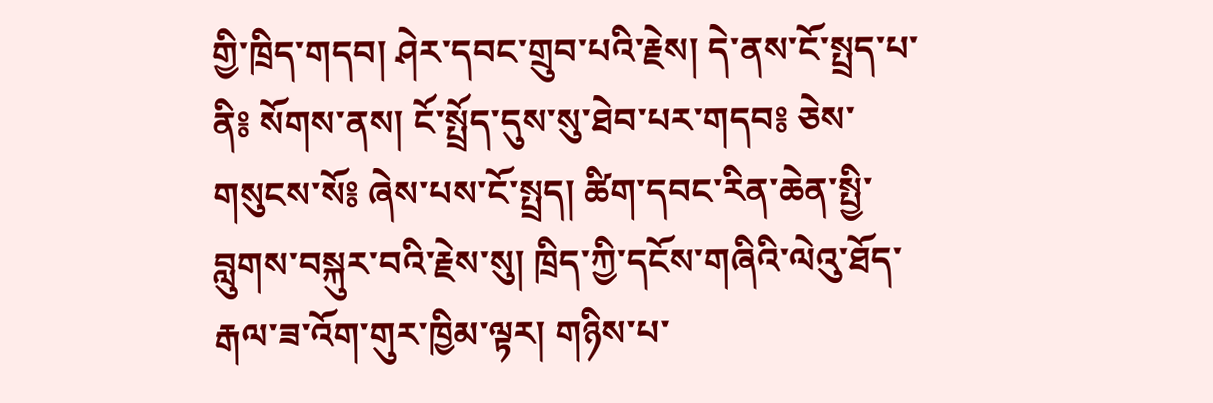གྱི་ཁྲིད་གདབ། ཤེར་དབང་གྲུབ་པའི་རྗེས། དེ་ནས་ངོ་སྤྲད་པ་ནི༔ སོགས་ནས། ངོ་སྤྲོད་དུས་སུ་ཐེབ་པར་གདབ༔ ཅེས་གསུངས་སོ༔ ཞེས་པས་ངོ་སྤྲད། ཚིག་དབང་རིན་ཆེན་སྤྱི་བླུགས་བསྐུར་བའི་རྗེས་སུ། ཁྲིད་ཀྱི་དངོས་གཞིའི་ལེའུ་ཐོད་རྒལ་ཟ་འོག་གུར་ཁྱིམ་ལྟར། གཉིས་པ་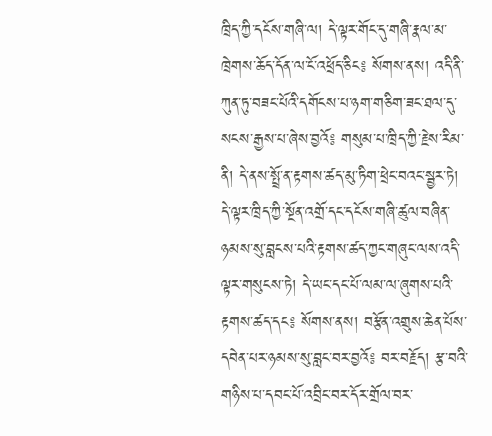ཁྲིད་ཀྱི་དངོས་གཞི་ལ། དེ་ལྟར་གོང་དུ་གཞི་རྣལ་མ་ཁྲེགས་ཆོད་དོན་ལ་ངོ་འཕྲོད་ཅིང༔ སོགས་ནས། འདི་ནི་ཀུན་ཏུ་བཟང་པོའི་དགོངས་པ་ཉག་གཅིག་ཟང་ཐལ་དུ་སངས་རྒྱས་པ་ཞེས་བྱའོ༔ གསུམ་པ་ཁྲིད་ཀྱི་རྗེས་རིམ་ནི། དེ་ནས་སྤྲོ་ན་རྟགས་ཚད་མུ་ཏིག་ཕྲེང་བའང་སྦྱར་ཏེ། དེ་ལྟར་ཁྲིད་ཀྱི་སྔོན་འགྲོ་དང་དངོས་གཞི་ཚུལ་བཞིན་ཉམས་སུ་བླངས་པའི་རྟགས་ཚད་ཀྱང་གཞུང་ལས་འདི་ལྟར་གསུངས་ཏེ། དེ་ཡང་དང་པོ་ལམ་ལ་ཞུགས་པའི་རྟགས་ཚད་དང༔ སོགས་ནས། བརྩོན་འགྲུས་ཆེན་པོས་དབེན་པར་ཉམས་སུ་བླང་བར་བྱའོ༔ བར་བརྗོད། རྩ་བའི་གཉིས་པ་དབང་པོ་འབྲིང་བར་དོར་གྲོལ་བར་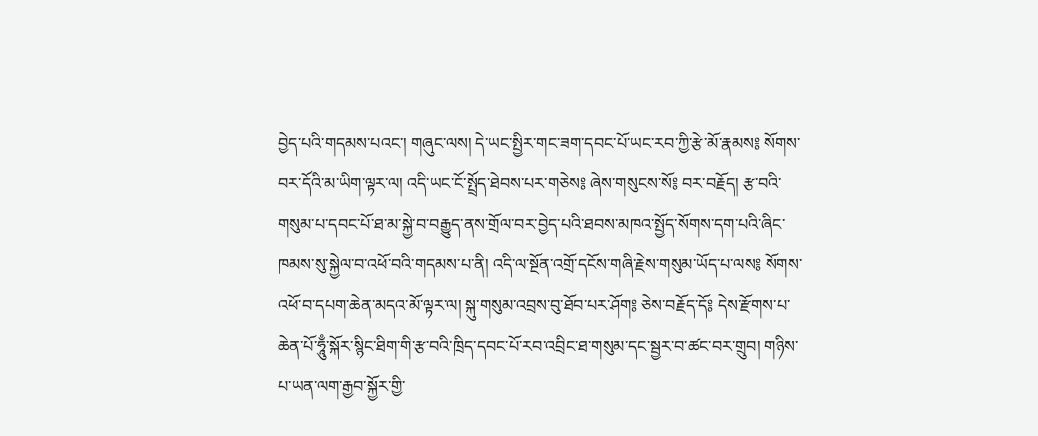བྱེད་པའི་གདམས་པའང་། གཞུང་ལས། དེ་ཡང་སྤྱིར་གང་ཟག་དབང་པོ་ཡང་རབ་ཀྱི་རྩེ་མོ་རྣམས༔ སོགས་བར་དོའི་མ་ཡིག་ལྟར་ལ། འདི་ཡང་ངོ་སྤྲོད་ཐེབས་པར་གཅེས༔ ཞེས་གསུངས་སོ༔ བར་བརྗོད། རྩ་བའི་གསུམ་པ་དབང་པོ་ཐ་མ་སྐྱེ་བ་བརྒྱུད་ནས་གྲོལ་བར་བྱེད་པའི་ཐབས་མཁའ་སྤྱོད་སོགས་དག་པའི་ཞིང་ཁམས་སུ་སྐྱེལ་བ་འཕོ་བའི་གདམས་པ་ནི། འདི་ལ་སྔོན་འགྲོ་དངོས་གཞི་རྗེས་གསུམ་ཡོད་པ་ལས༔ སོགས་འཕོ་བ་དཔག་ཆེན་མདའ་མོ་ལྟར་ལ། སྐུ་གསུམ་འབྲས་བུ་ཐོབ་པར་ཤོག༔ ཅེས་བརྗོད་དོ༔ དེས་རྫོགས་པ་ཆེན་པོ་ཧཱུྃ་སྐོར་སྙིང་ཐིག་གི་རྩ་བའི་ཁྲིད་དབང་པོ་རབ་འབྲིང་ཐ་གསུམ་དང་སྦྱར་བ་ཚང་བར་གྲུབ། གཉིས་པ་ཡན་ལག་རྒྱབ་སྐྱོར་གྱི་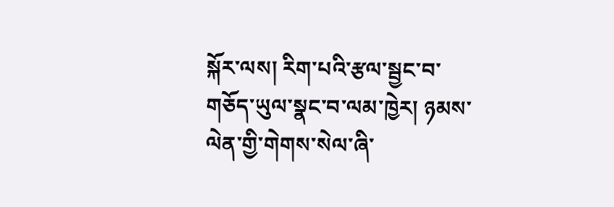སྐོར་ལས། རིག་པའི་རྩལ་སྦྱང་བ་གཅོད་ཡུལ་སྣང་བ་ལམ་ཁྱེར། ཉམས་ལེན་གྱི་གེགས་སེལ་ཞི་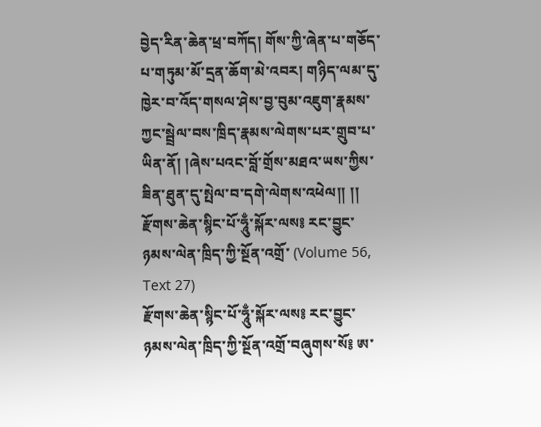བྱེད་རིན་ཆེན་ཕྲ་བཀོད། གོས་ཀྱི་ཞེན་པ་གཅོད་པ་གཏུམ་མོ་དྲན་ཆོག་མེ་འབར། གཉིད་ལམ་དུ་ཁྱེར་བ་འོད་གསལ་ཤེས་བྱ་བུམ་འཇུག་རྣམས་ཀྱང་སྦྲེལ་བས་ཁྲིད་རྣམས་ལེགས་པར་གྲུབ་པ་ཡིན་ནོ། །ཞེས་པའང་བློ་གྲོས་མཐའ་ཡས་ཀྱིས་ཟིན་ཐུན་དུ་སྤེལ་བ་དགེ་ལེགས་འཕེལ།། །།
རྫོགས་ཆེན་སྙིང་པོ་ཧཱུྃ་སྐོར་ལས༔ རང་བྱུང་ཉམས་ལེན་ཁྲིད་ཀྱི་སྔོན་འགྲོ་ (Volume 56, Text 27)
རྫོགས་ཆེན་སྙིང་པོ་ཧཱུྃ་སྐོར་ལས༔ རང་བྱུང་ཉམས་ལེན་ཁྲིད་ཀྱི་སྔོན་འགྲོ་བཞུགས་སོ༔ ཨ་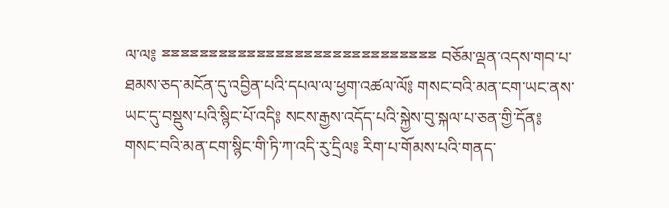ལ་ལ༔ ྈྈྈྈྈྈྈྈྈྈྈྈྈྈྈྈྈྈྈྈྈྈྈྈྈྈྈྈྈ བཅོམ་ལྡན་འདས་གབ་པ་ཐམས་ཅད་མངོན་དུ་འབྱིན་པའི་དཔལ་ལ་ཕྱག་འཚལ་ལོ༔ གསང་བའི་མན་ངག་ཡང་ནས་ཡང་དུ་བསྡུས་པའི་སྙིང་པོ་འདི༔ སངས་རྒྱས་འདོད་པའི་སྐྱེས་བུ་སྐལ་པ་ཅན་གྱི་དོན༔ གསང་བའི་མན་ངག་སྙིང་གི་ཏི་ཀ་འདི་རུ་དྲིལ༔ རིག་པ་གོམས་པའི་གནད་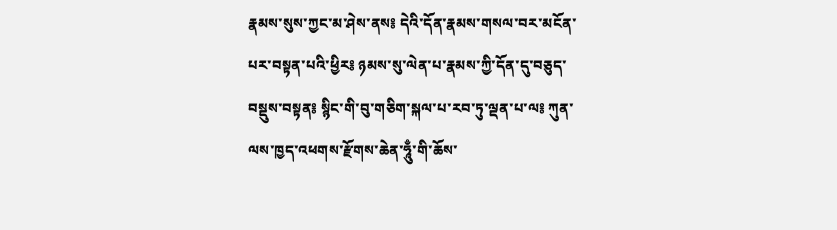རྣམས་སུས་ཀྱང་མ་ཤེས་ནས༔ དེའི་དོན་རྣམས་གསལ་བར་མངོན་པར་བསྟན་པའི་ཕྱིར༔ ཉམས་སུ་ལེན་པ་རྣམས་ཀྱི་དོན་དུ་བཅུད་བསྡུས་བསྟན༔ སྙིང་གི་བུ་གཅིག་སྐལ་པ་རབ་ཏུ་ལྡན་པ་ལ༔ ཀུན་ལས་ཁྱད་འཕགས་རྫོགས་ཆེན་ཧཱུྃ་གི་ཆོས་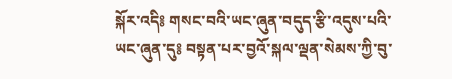སྐོར་འདི༔ གསང་བའི་ཡང་ཞུན་བདུད་རྩི་འདུས་པའི་ཡང་ཞུན་དུ༔ བསྟན་པར་བྱའོ་སྐལ་ལྡན་སེམས་ཀྱི་བུ་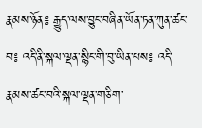རྣམས་ཉོན༔ རྒྱུད་ལས་བྱུང་བཞིན་ཡོན་ཏན་ཀུན་ཚང་བ༔ འདི་ནི་སྐལ་ལྡན་སྙིང་གི་བུ་ཡིན་པས༔ འདི་རྣམས་ཚང་བའི་སྐལ་ལྡན་གཅིག་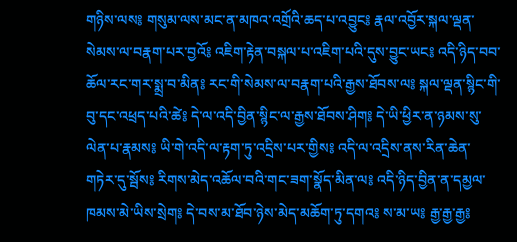གཉིས་ལས༔ གསུམ་ལས་མང་ན་མཁའ་འགྲོའི་ཆད་པ་འབྱུང༔ རྣལ་འབྱོར་སྐལ་ལྡན་སེམས་ལ་བརྣག་པར་བྱའོ༔ འཇིག་རྟེན་བསྐལ་པ་འཇིག་པའི་དུས་བྱུང་ཡང༔ འདི་ཉིད་བབ་ཆོལ་རང་གར་སྨྲ་བ་མིན༔ རང་གི་སེམས་ལ་བརྣག་པའི་རྒྱས་ཐོབས་ལ༔ སྐལ་ལྡན་སྙིང་གི་བུ་དང་འཕྲད་པའི་ཚེ༔ དེ་ལ་འདི་བྱིན་སྙིང་ལ་རྒྱས་ཐོབས་ཤིག༔ དེ་ཡི་ཕྱིར་ན་ཉམས་སུ་ལེན་པ་རྣམས༔ ཡི་གེ་འདི་ལ་རྟག་ཏུ་འདྲིས་པར་གྱིས༔ འདི་ལ་འདྲིས་ནས་རིན་ཆེན་གཏེར་དུ་སྦོས༔ རིགས་མེད་འཆོལ་བའི་གང་ཟག་སྣོད་མིན་ལ༔ འདི་ཉིད་བྱིན་ན་དམྱལ་ཁམས་མེ་ཡིས་སྲེག༔ དེ་བས་མ་ཐོབ་ཉེས་མེད་མཆོག་ཏུ་དགའ༔ ས་མ་ཡ༔ རྒྱ་རྒྱ་རྒྱ༔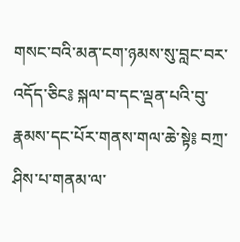གསང་བའི་མན་ངག་ཉམས་སུ་བླང་བར་འདོད་ཅིང༔ སྐལ་བ་དང་ལྡན་པའི་བུ་རྣམས་དང་པོར་གནས་གལ་ཆེ་སྟེ༔ བཀྲ་ཤིས་པ་གནམ་ལ་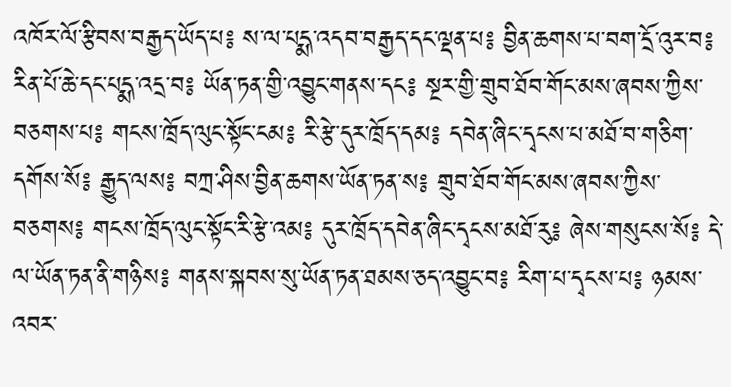འཁོར་ལོ་རྩིབས་བརྒྱད་ཡོད་པ༔ ས་ལ་པདྨ་འདབ་བརྒྱད་དང་ལྡན་པ༔ བྱིན་ཆགས་པ་བག་དྲོ་འུར་བ༔ རིན་པོ་ཆེ་དང་པདྨ་འདྲ་བ༔ ཡོན་ཏན་གྱི་འབྱུང་གནས་དང༔ སྔར་གྱི་གྲུབ་ཐོབ་གོང་མས་ཞབས་ཀྱིས་བཅགས་པ༔ གངས་ཁྲོད་ལུང་སྟོང་ངམ༔ རི་རྩེ་དུར་ཁྲོད་དམ༔ དབེན་ཞིང་དྭངས་པ་མཐོ་བ་གཅིག་དགོས་སོ༔ རྒྱུད་ལས༔ བཀྲ་ཤིས་བྱིན་ཆགས་ཡོན་ཏན་ས༔ གྲུབ་ཐོབ་གོང་མས་ཞབས་ཀྱིས་བཅགས༔ གངས་ཁྲོད་ལུང་སྟོང་རི་རྩེ་འམ༔ དུར་ཁྲོད་དབེན་ཞིང་དྭངས་མཐོ་རུ༔ ཞེས་གསུངས་སོ༔ དེ་ལ་ཡོན་ཏན་ནི་གཉིས༔ གནས་སྐབས་སུ་ཡོན་ཏན་ཐམས་ཅད་འབྱུང་བ༔ རིག་པ་དྭངས་པ༔ ཉམས་འབར་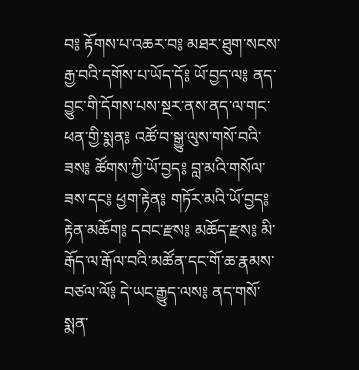བ༔ རྟོགས་པ་འཆར་བ༔ མཐར་ཐུག་སངས་རྒྱ་བའི་དགོས་པ་ཡོད་དོ༔ ཡོ་བྱད་ལ༔ ནད་བྱུང་གི་དོགས་པས་སྔར་ནས་ནད་ལ་གང་ཕན་གྱི་སྨན༔ འཚོ་བ་སྒྱུ་ལུས་གསོ་བའི་ཟས༔ ཚོགས་ཀྱི་ཡོ་བྱད༔ བླ་མའི་གསོལ་ཟས་དང༔ ཕྱག་རྟེན༔ གཏོར་མའི་ཡོ་བྱད༔ རྟེན་མཆོག༔ དབང་རྫས༔ མཆོད་རྫས༔ མི་རྒོད་ལ་རྒོལ་བའི་མཚོན་དང་གོ་ཆ་རྣམས་བཙལ་ལོ༔ དེ་ཡང་རྒྱུད་ལས༔ ནད་གསོ་སྨན་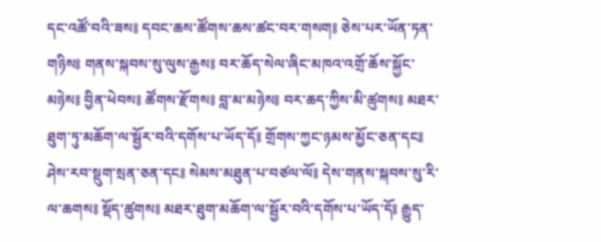དང་འཚོ་བའི་ཟས༔ དབང་ཆས་ཚོགས་ཆས་ཚང་བར་གསག༔ ཅེས་པར་ཡོན་ཏན་གཉིས༔ གནས་སྐབས་སུ་ལུས་རྒྱས༔ བར་ཆོད་སེལ་ཞིང་མཁའ་འགྲོ་ཆོས་སྐྱོང་མཉེས༔ བྱིན་ཕེབས༔ ཚོགས་རྫོགས༔ བླ་མ་མཉེས༔ བར་ཆད་ཀྱིས་མི་ཚུགས༔ མཐར་ཐུག་ཏུ་མཆོག་ལ་སྦྱོར་བའི་དགོས་པ་ཡོད་དོ༔ གྲོགས་ཀྱང་ཉམས་མྱོང་ཅན་དང༔ ཤེས་རབ་སྡུག་སྲན་ཅན་དང༔ སེམས་མཐུན་པ་བཙལ་ལོ༔ དེས་གནས་སྐབས་སུ་རི་ལ་ཆགས༔ སྡོད་ཚུགས༔ མཐར་ཐུག་མཆོག་ལ་སྦྱོར་བའི་དགོས་པ་ཡོད་དོ༔ རྒྱུད་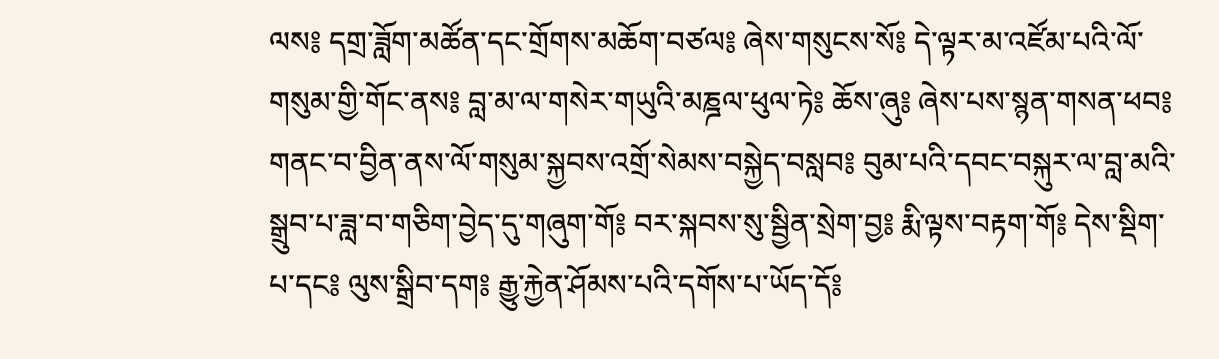ལས༔ དགྲ་ཟློག་མཚོན་དང་གྲོགས་མཆོག་བཙལ༔ ཞེས་གསུངས་སོ༔ དེ་ལྟར་མ་འཛོམ་པའི་ལོ་གསུམ་གྱི་གོང་ནས༔ བླ་མ་ལ་གསེར་གཡུའི་མཎྜལ་ཕུལ་ཏེ༔ ཆོས་ཞུ༔ ཞེས་པས་སྙན་གསན་ཕབ༔ གནང་བ་བྱིན་ནས་ལོ་གསུམ་སྐྱབས་འགྲོ་སེམས་བསྐྱེད་བསླབ༔ བུམ་པའི་དབང་བསྐུར་ལ་བླ་མའི་སྒྲུབ་པ་ཟླ་བ་གཅིག་བྱེད་དུ་གཞུག་གོ༔ བར་སྐབས་སུ་སྦྱིན་སྲེག་བྱ༔ རྨི་ལྟས་བརྟག་གོ༔ དེས་སྡིག་པ་དང༔ ལུས་སྒྲིབ་དག༔ རྒྱུ་རྐྱེན་ཤོམས་པའི་དགོས་པ་ཡོད་དོ༔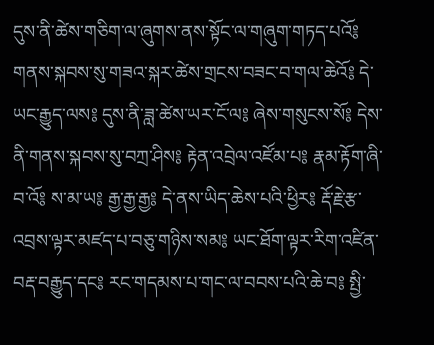དུས་ནི་ཚེས་གཅིག་ལ་ཞུགས་ནས་སྟོང་ལ་གཞུག་གཏད་པའོ༔ གནས་སྐབས་སུ་གཟའ་སྐར་ཚེས་གྲངས་བཟང་བ་གལ་ཆེའོ༔ དེ་ཡང་རྒྱུད་ལས༔ དུས་ནི་ཟླ་ཚེས་ཡར་ངོ་ལ༔ ཞེས་གསུངས་སོ༔ དེས་ནི་གནས་སྐབས་སུ་བཀྲ་ཤིས༔ རྟེན་འབྲེལ་འཛོམ་པ༔ རྣམ་རྟོག་ཞི་བ་འོ༔ ས་མ་ཡ༔ རྒྱ་རྒྱ་རྒྱ༔ དེ་ནས་ཡིད་ཆེས་པའི་ཕྱིར༔ རྡོ་རྗེ་རྩ་འབྲས་ལྟར་མཛད་པ་བཅུ་གཉིས་སམ༔ ཡང་ཐོག་ལྟར་རིག་འཛིན་བརྡ་བརྒྱུད་དང༔ རང་གདམས་པ་གང་ལ་བབས་པའི་ཆེ་བ༔ སྤྱི་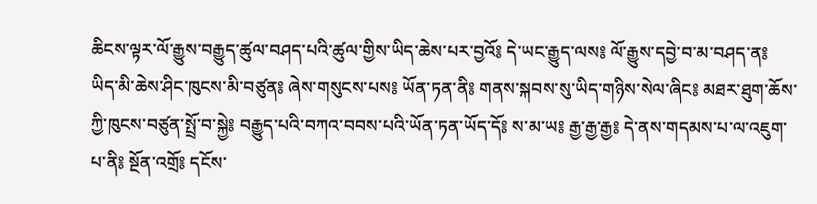ཆིངས་ལྟར་ལོ་རྒྱུས་བརྒྱུད་ཚུལ་བཤད་པའི་ཚུལ་གྱིས་ཡིད་ཆེས་པར་བྱའོ༔ དེ་ཡང་རྒྱུད་ལས༔ ལོ་རྒྱུས་དབྱེ་བ་མ་བཤད་ན༔ ཡིད་མི་ཆེས་ཤིང་ཁུངས་མི་བཙུན༔ ཞེས་གསུངས་པས༔ ཡོན་ཏན་ནི༔ གནས་སྐབས་སུ་ཡིད་གཉིས་སེལ་ཞིང༔ མཐར་ཐུག་ཆོས་ཀྱི་ཁུངས་བཙུན་སྤྲོ་བ་སྐྱེ༔ བརྒྱུད་པའི་བཀའ་བབས་པའི་ཡོན་ཏན་ཡོད་དོ༔ ས་མ་ཡ༔ རྒྱ་རྒྱ་རྒྱ༔ དེ་ནས་གདམས་པ་ལ་འཇུག་པ་ནི༔ སྔོན་འགྲོ༔ དངོས་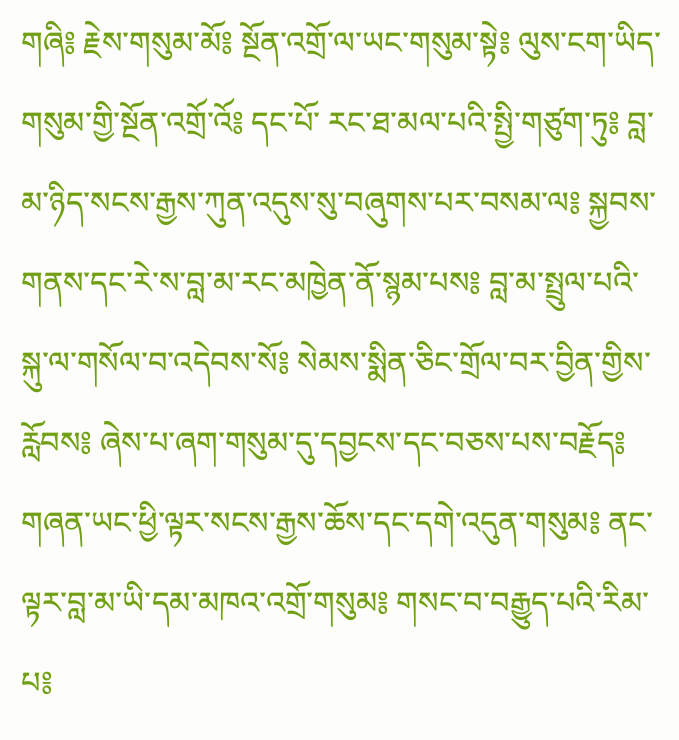གཞི༔ རྗེས་གསུམ་མོ༔ སྔོན་འགྲོ་ལ་ཡང་གསུམ་སྟེ༔ ལུས་ངག་ཡིད་གསུམ་གྱི་སྔོན་འགྲོ་འོ༔ དང་པོ་ རང་ཐ་མལ་པའི་སྤྱི་གཙུག་ཏུ༔ བླ་མ་ཉིད་སངས་རྒྱས་ཀུན་འདུས་སུ་བཞུགས་པར་བསམ་ལ༔ སྐྱབས་གནས་དང་རེ་ས་བླ་མ་རང་མཁྱེན་ནོ་སྙམ་པས༔ བླ་མ་སྤྲུལ་པའི་སྐུ་ལ་གསོལ་བ་འདེབས་སོ༔ སེམས་སྨིན་ཅིང་གྲོལ་བར་བྱིན་གྱིས་རློབས༔ ཞེས་པ་ཞག་གསུམ་དུ་དབྱངས་དང་བཅས་པས་བརྗོད༔ གཞན་ཡང་ཕྱི་ལྟར་སངས་རྒྱས་ཆོས་དང་དགེ་འདུན་གསུམ༔ ནང་ལྟར་བླ་མ་ཡི་དམ་མཁའ་འགྲོ་གསུམ༔ གསང་བ་བརྒྱུད་པའི་རིམ་པ༔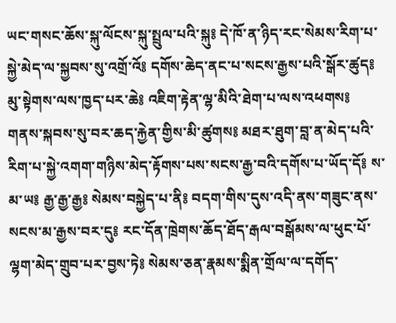ཡང་གསང་ཆོས་སྐུ་ལོངས་སྐུ་སྤྲུལ་པའི་སྐུ༔ དེ་ཁོ་ན་ཉིད་རང་སེམས་རིག་པ་སྐྱེ་མེད་ལ་སྐྱབས་སུ་འགྲོ་འོ༔ དགོས་ཆེད་ནང་པ་སངས་རྒྱས་པའི་སྒོར་ཚུད༔ མུ་སྟེགས་ལས་ཁྱད་པར་ཆེ༔ འཇིག་རྟེན་ལྷ་མིའི་ཐེག་པ་ལས་འཕགས༔ གནས་སྐབས་སུ་བར་ཆད་རྐྱེན་གྱིས་མི་ཚུགས༔ མཐར་ཐུག་བླ་ན་མེད་པའི་རིག་པ་སྐྱེ་འགག་གཉིས་མེད་རྟོགས་པས་སངས་རྒྱ་བའི་དགོས་པ་ཡོད་དོ༔ ས་མ་ཡ༔ རྒྱ་རྒྱ་རྒྱ༔ སེམས་བསྐྱེད་པ་ནི༔ བདག་གིས་དུས་འདི་ནས་གཟུང་ནས་སངས་མ་རྒྱས་བར་དུ༔ རང་དོན་ཁྲེགས་ཆོད་ཐོད་རྒལ་བསྒོམས་ལ་ཕུང་པོ་ལྷག་མེད་གྲུབ་པར་བྱས་ཏེ༔ སེམས་ཅན་རྣམས་སྨིན་གྲོལ་ལ་དགོད་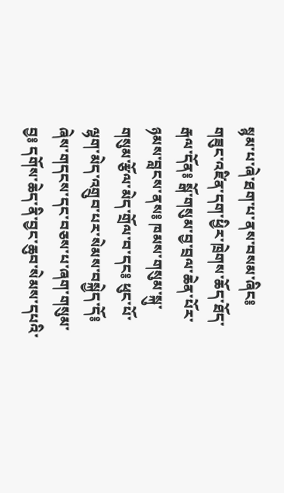སྙམ་པ་ཞེ་ཐག་པ་ནས་བསམ་ཞིང༔ གཟུང་འཛིན་དག་ཕྱིར་ཁྲེགས་ཆོད་ཐོད་རྒལ་དོན༔ སྒོ་གསུམ་བྱ་བྲལ་ཆེན་པོར་ཉམས་བླངས་ནས༔ ཁམས་གསུམ་སྐུ་གསུམ་རྩོལ་མེད་གྲོལ་བ་དང༔ ཕུང་པོ་ལྷག་མེད་འགྲུབ་པར་སེམས་བསྐྱེད་དོ༔ ཞེས་གདངས་དང་བཅས་པ་ཞག་གསུམ་བྱ༔ དགོས་ཆེད་ནི་བྱང་ཆུབ་སེམས་དཔའི་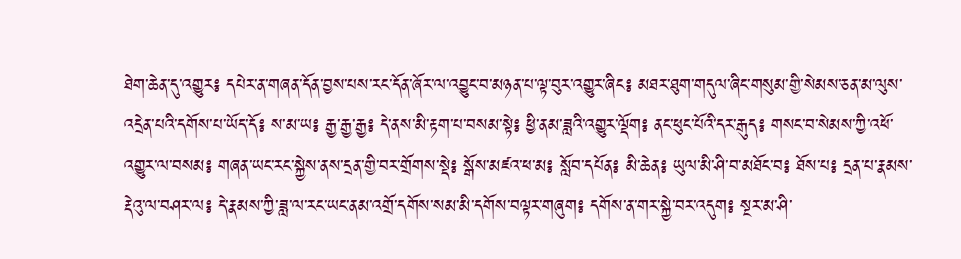ཐེག་ཆེན་དུ་འགྱུར༔ དཔེར་ན་གཞན་དོན་བྱས་པས་རང་དོན་ཞོར་ལ་འབྱུང་བ་མཉན་པ་ལྟ་བུར་འགྱུར་ཞིང༔ མཐར་ཐུག་གདུལ་ཞིང་གསུམ་གྱི་སེམས་ཅན་མ་ལུས་འདྲེན་པའི་དགོས་པ་ཡོད་དོ༔ ས་མ་ཡ༔ རྒྱ་རྒྱ་རྒྱ༔ དེ་ནས་མི་རྟག་པ་བསམ་སྟེ༔ ཕྱི་ནམ་ཟླའི་འགྱུར་ལྡོག༔ ནང་ཕུང་པོའི་དར་རྒུད༔ གསང་བ་སེམས་ཀྱི་འཕོ་འགྱུར་ལ་བསམ༔ གཞན་ཡང་རང་སྐྱེས་ནས་དྲན་གྱི་བར་གྲོགས་སྡེ༔ སྒོས་མཛའ་ཕ་མ༔ སློབ་དཔོན༔ མི་ཆེན༔ ཡུལ་མི་ཤི་བ་མཐོང་བ༔ ཐོས་པ༔ དྲན་པ་རྣམས་རྡེའུ་ལ་བཤར་ལ༔ དེ་རྣམས་ཀྱི་ཟླ་ལ་རང་ཡང་ནམ་འགྲོ་དགོས་སམ་མི་དགོས་བལྟར་གཞུག༔ དགོས་ན་གར་སྐྱེ་བར་འདུག༔ སྔར་མ་ཤི་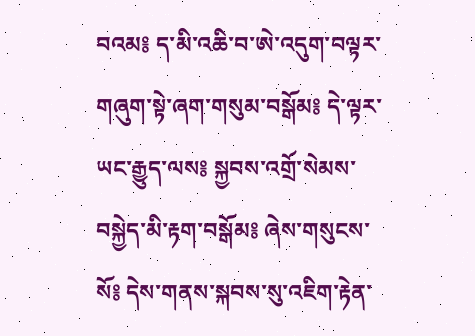བའམ༔ ད་མི་འཆི་བ་ཨེ་འདུག་བལྟར་གཞུག་སྟེ་ཞག་གསུམ་བསྒོམ༔ དེ་ལྟར་ཡང་རྒྱུད་ལས༔ སྐྱབས་འགྲོ་སེམས་བསྐྱེད་མི་རྟག་བསྒོམ༔ ཞེས་གསུངས་སོ༔ དེས་གནས་སྐབས་སུ་འཇིག་རྟེན་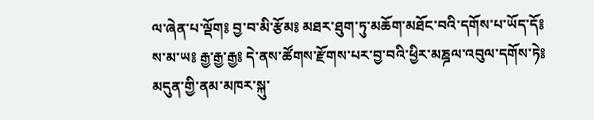ལ་ཞེན་པ་ལྡོག༔ བྱ་བ་མི་རྩོམ༔ མཐར་ཐུག་ཏུ་མཆོག་མཐོང་བའི་དགོས་པ་ཡོད་དོ༔ ས་མ་ཡ༔ རྒྱ་རྒྱ་རྒྱ༔ དེ་ནས་ཚོགས་རྫོགས་པར་བྱ་བའི་ཕྱིར་མཎྜལ་འབུལ་དགོས་ཏེ༔ མདུན་གྱི་ནམ་མཁར་སྐུ་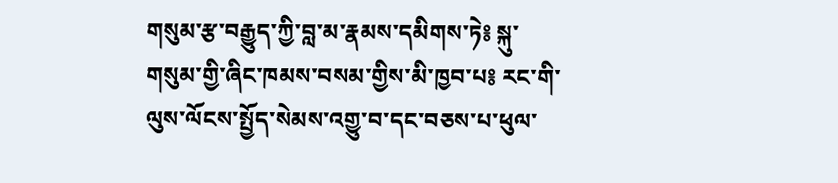གསུམ་རྩ་བརྒྱུད་ཀྱི་བླ་མ་རྣམས་དམིགས་ཏེ༔ སྐུ་གསུམ་གྱི་ཞིང་ཁམས་བསམ་གྱིས་མི་ཁྱབ་པ༔ རང་གི་ལུས་ལོངས་སྤྱོད་སེམས་འགྱུ་བ་དང་བཅས་པ་ཕུལ་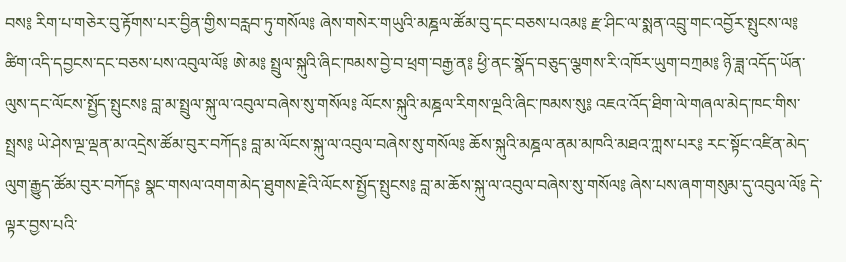བས༔ རིག་པ་གཅེར་བུ་རྟོགས་པར་བྱིན་གྱིས་བརླབ་ཏུ་གསོལ༔ ཞེས་གསེར་གཡུའི་མཎྜལ་ཚོམ་བུ་དང་བཅས་པའམ༔ རྫ་ཤིང་ལ་སྨན་འབྲུ་གང་འབྱོར་སྤུངས་ལ༔ ཚིག་འདི་དབྱངས་དང་བཅས་པས་འབུལ་ལོ༔ ཨེ་མ༔ སྤྲུལ་སྐུའི་ཞིང་ཁམས་བྱེ་བ་ཕྲག་བརྒྱ་ན༔ ཕྱི་ནང་སྣོད་བཅུད་ལྕགས་རི་འཁོར་ཡུག་བཀྲམ༔ ཉི་ཟླ་འདོད་ཡོན་ལུས་དང་ལོངས་སྤྱོད་སྤུངས༔ བླ་མ་སྤྲུལ་སྐུ་ལ་འབུལ་བཞེས་སུ་གསོལ༔ ལོངས་སྐུའི་མཎྜལ་རིགས་ལྔའི་ཞིང་ཁམས་སུ༔ འཇའ་འོད་ཐིག་ལེ་གཞལ་མེད་ཁང་གིས་སྤྲས༔ ཡེ་ཤེས་ལྔ་ལྡན་མ་འདྲེས་ཚོམ་བུར་བཀོད༔ བླ་མ་ལོངས་སྐུ་ལ་འབུལ་བཞེས་སུ་གསོལ༔ ཆོས་སྐུའི་མཎྜལ་ནམ་མཁའི་མཐའ་ཀླས་པར༔ རང་སྟོང་འཛིན་མེད་ལུག་རྒྱུད་ཚོམ་བུར་བཀོད༔ སྣང་གསལ་འགག་མེད་ཐུགས་རྗེའི་ལོངས་སྤྱོད་སྤུངས༔ བླ་མ་ཆོས་སྐུ་ལ་འབུལ་བཞེས་སུ་གསོལ༔ ཞེས་པས་ཞག་གསུམ་དུ་འབུལ་ལོ༔ དེ་ལྟར་བྱས་པའི་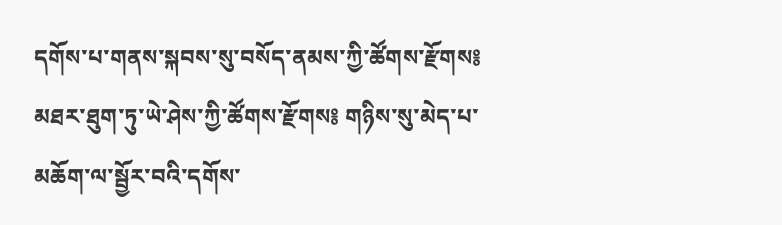དགོས་པ་གནས་སྐབས་སུ་བསོད་ནམས་ཀྱི་ཚོགས་རྫོགས༔ མཐར་ཐུག་ཏུ་ཡེ་ཤེས་ཀྱི་ཚོགས་རྫོགས༔ གཉིས་སུ་མེད་པ་མཆོག་ལ་སྦྱོར་བའི་དགོས་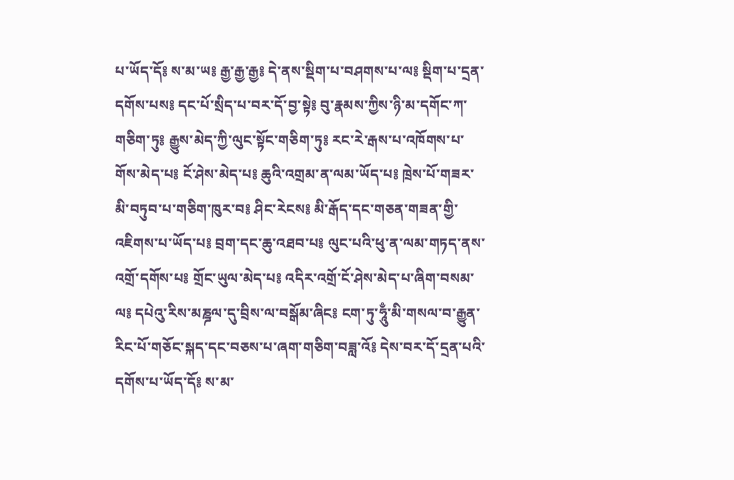པ་ཡོད་དོ༔ ས་མ་ཡ༔ རྒྱ་རྒྱ་རྒྱ༔ དེ་ནས་སྡིག་པ་བཤགས་པ་ལ༔ སྡིག་པ་དྲན་དགོས་པས༔ དང་པོ་སྲིད་པ་བར་དོ་བྱ་སྟེ༔ བུ་རྣམས་ཀྱིས་ཉི་མ་དགོང་ཀ་གཅིག་ཏུ༔ རྒྱུས་མེད་ཀྱི་ལུང་སྟོང་གཅིག་ཏུ༔ རང་རེ་རྒས་པ་འཁོགས་པ་གོས་མེད་པ༔ ངོ་ཤེས་མེད་པ༔ ཆུའི་འགྲམ་ན་ལམ་ཡོད་པ༔ ཁྲེས་པོ་གཟར་མི་བཏུབ་པ་གཅིག་ཁུར་བ༔ ཤིང་རེངས༔ མི་རྒོད་དང་གཅན་གཟན་གྱི་འཇིགས་པ་ཡོད་པ༔ བྲག་དང་ཆུ་འཐབ་པ༔ ལུང་པའི་ཕུ་ན་ལམ་གཏད་ནས་འགྲོ་དགོས་པ༔ གྲོང་ཡུལ་མེད་པ༔ འདིར་འགྲོ་ངོ་ཤེས་མེད་པ་ཞིག་བསམ་ལ༔ དཔེའུ་རིས་མཎྜལ་དུ་བྲིས་ལ་བསྒོམ་ཞིང༔ ངག་ཏུ་ཧཱུྃ་མི་གསལ་བ་རྒྱུན་རིང་པོ་གཅོང་སྐད་དང་བཅས་པ་ཞག་གཅིག་བཟླ་འོ༔ དེས་བར་དོ་དྲན་པའི་དགོས་པ་ཡོད་དོ༔ ས་མ་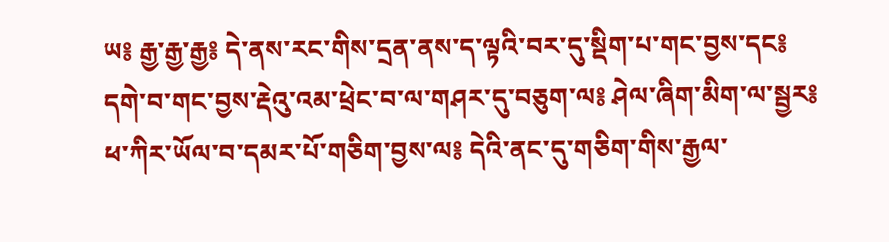ཡ༔ རྒྱ་རྒྱ་རྒྱ༔ དེ་ནས་རང་གིས་དྲན་ནས་ད་ལྟའི་བར་དུ་སྡིག་པ་གང་བྱས་དང༔ དགེ་བ་གང་བྱས་རྡེའུ་འམ་ཕྲེང་བ་ལ་གཤར་དུ་བཅུག་ལ༔ ཤེལ་ཞིག་མིག་ལ་སྦྱར༔ ཕ་ཀིར་ཡོལ་བ་དམར་པོ་གཅིག་བྱས་ལ༔ དེའི་ནང་དུ་གཅིག་གིས་རྒྱལ་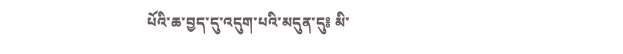པོའི་ཆ་བྱད་དུ་འདུག་པའི་མདུན་དུ༔ མི་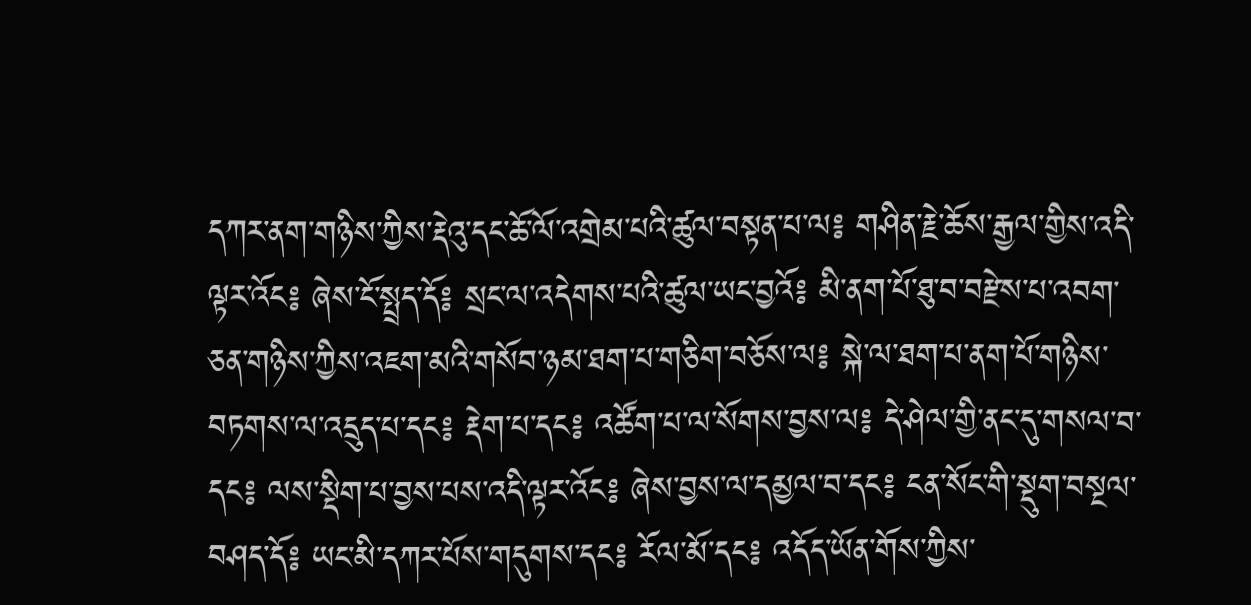དཀར་ནག་གཉིས་ཀྱིས་རྡེའུ་དང་ཆོ་ལོ་འགྲེམ་པའི་ཚུལ་བསྟན་པ་ལ༔ གཤིན་རྗེ་ཆོས་རྒྱལ་གྱིས་འདི་ལྟར་འོང༔ ཞེས་ངོ་སྤྲད་དོ༔ སྲང་ལ་འདེགས་པའི་ཚུལ་ཡང་བྱའོ༔ མི་ནག་པོ་ཐུ་བ་བརྫེས་པ་འབག་ཅན་གཉིས་ཀྱིས་འཇག་མའི་གསོབ་ཉམ་ཐག་པ་གཅིག་བཅོས་ལ༔ སྐེ་ལ་ཐག་པ་ནག་པོ་གཉིས་བཏགས་ལ་འདྲུད་པ་དང༔ རྡེག་པ་དང༔ འཚོག་པ་ལ་སོགས་བྱས་ལ༔ དེ་ཤེལ་གྱི་ནང་དུ་གསལ་བ་དང༔ ལས་སྡིག་པ་བྱས་པས་འདི་ལྟར་འོང༔ ཞེས་བྱས་ལ་དམྱལ་བ་དང༔ ངན་སོང་གི་སྡུག་བསྔལ་བཤད་དོ༔ ཡང་མི་དཀར་པོས་གདུགས་དང༔ རོལ་མོ་དང༔ འདོད་ཡོན་གོས་ཀྱིས་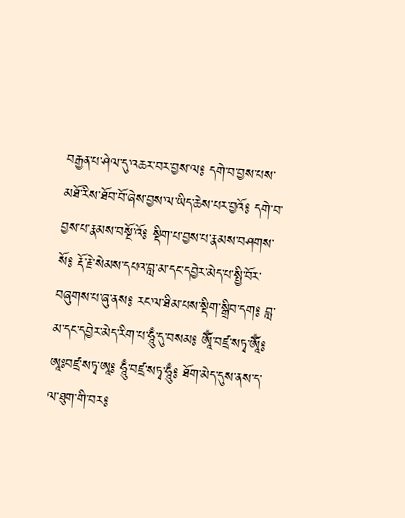བརྒྱན་པ་ཤེལ་དུ་འཆར་བར་བྱས་ལ༔ དགེ་བ་བྱས་པས་མཐོ་རིས་ཐོབ་བོ་ཞེས་བྱས་ལ་ཡིད་ཆེས་པར་བྱའོ༔ དགེ་བ་བྱས་པ་རྣམས་བསྔོ་འོ༔ སྡིག་པ་བྱས་པ་རྣམས་བཤགས་སོ༔ རྡོ་རྗེ་སེམས་དཔའ་བླ་མ་དང་དབྱེར་མེད་པ་སྤྱི་བོར་བཞུགས་པ་ཞུ་ནས༔ རང་ལ་ཐིམ་པས་སྡིག་སྒྲིབ་དག༔ བླ་མ་དང་དབྱེར་མེད་རིག་པ་ཧཱུྃ་དུ་བསམ༔ ཨཱོྃ་བཛྲ་སཏྭ་ཨཱོྃ༔ ཨཱཿབཛྲ་སཏྭ་ཨཱ༔ ཧཱུྃ་བཛྲ་སཏྭ་ཧཱུྃ༔ ཐོག་མེད་དུས་ནས་ད་ལ་ཐུག་གི་བར༔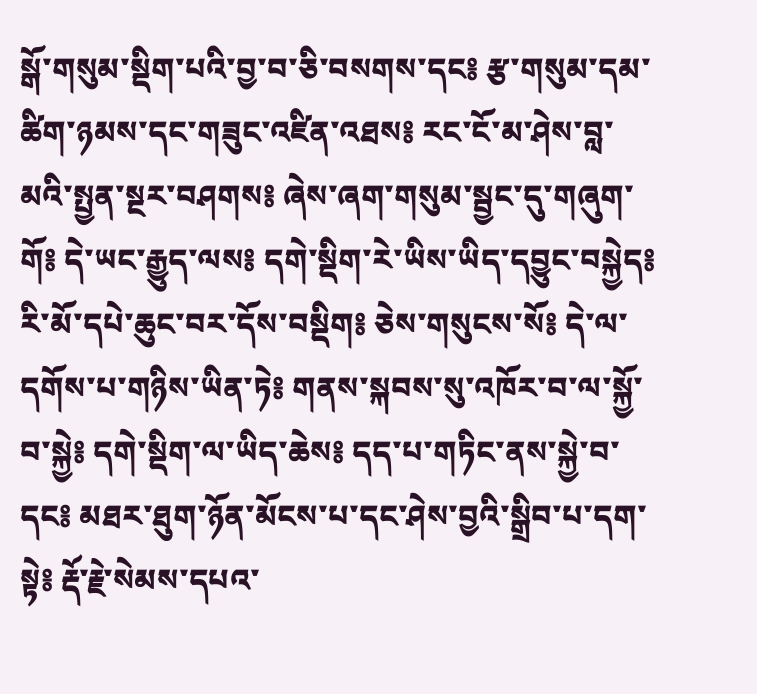སྒོ་གསུམ་སྡིག་པའི་བྱ་བ་ཅི་བསགས་དང༔ རྩ་གསུམ་དམ་ཚིག་ཉམས་དང་གཟུང་འཛིན་འཐས༔ རང་ངོ་མ་ཤེས་བླ་མའི་སྤྱན་སྔར་བཤགས༔ ཞེས་ཞག་གསུམ་སྦྱང་དུ་གཞུག་གོ༔ དེ་ཡང་རྒྱུད་ལས༔ དགེ་སྡིག་རེ་ཡིས་ཡིད་དབྱུང་བསྐྱེད༔ རི་མོ་དཔེ་ཆུང་བར་དོས་བསྡིག༔ ཅེས་གསུངས་སོ༔ དེ་ལ་དགོས་པ་གཉིས་ཡིན་ཏེ༔ གནས་སྐབས་སུ་འཁོར་བ་ལ་སྐྱོ་བ་སྐྱེ༔ དགེ་སྡིག་ལ་ཡིད་ཆེས༔ དད་པ་གཏིང་ནས་སྐྱེ་བ་དང༔ མཐར་ཐུག་ཉོན་མོངས་པ་དང་ཤེས་བྱའི་སྒྲིབ་པ་དག་སྟེ༔ རྡོ་རྗེ་སེམས་དཔའ་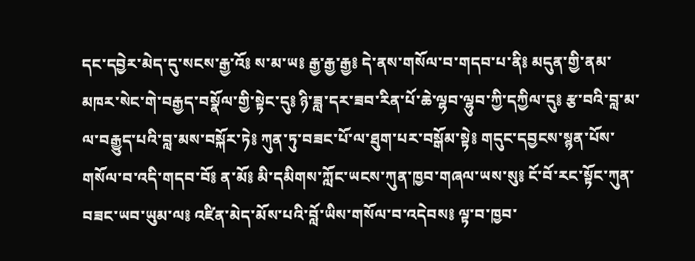དང་དབྱེར་མེད་དུ་སངས་རྒྱ་འོ༔ ས་མ་ཡ༔ རྒྱ་རྒྱ་རྒྱ༔ དེ་ནས་གསོལ་བ་གདབ་པ་ནི༔ མདུན་གྱི་ནམ་མཁར་སེང་གེ་བརྒྱད་བསྣོལ་གྱི་སྟེང་དུ༔ ཉི་ཟླ་དར་ཟབ་རིན་པོ་ཆེ་ལྷབ་ལྷུབ་ཀྱི་དཀྱིལ་དུ༔ རྩ་བའི་བླ་མ་ལ་བརྒྱུད་པའི་བླ་མས་བསྐོར་ཏེ༔ ཀུན་ཏུ་བཟང་པོ་ལ་ཐུག་པར་བསྒོམ་སྟེ༔ གདུང་དབྱངས་སྙན་པོས་གསོལ་བ་འདི་གདབ་བོ༔ ན་མོ༔ མི་དམིགས་ཀློང་ཡངས་ཀུན་ཁྱབ་གཞལ་ཡས་སུ༔ ངོ་བོ་རང་སྟོང་ཀུན་བཟང་ཡབ་ཡུམ་ལ༔ འཛིན་མེད་མོས་པའི་བློ་ཡིས་གསོལ་བ་འདེབས༔ ལྟ་བ་ཁྱབ་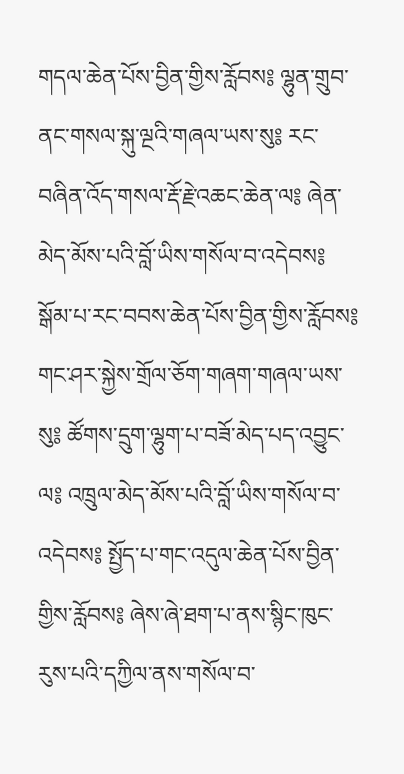གདལ་ཆེན་པོས་བྱིན་གྱིས་རློབས༔ ལྷུན་གྲུབ་ནང་གསལ་སྐུ་ལྔའི་གཞལ་ཡས་སུ༔ རང་བཞིན་འོད་གསལ་རྡོ་རྗེ་འཆང་ཆེན་ལ༔ ཞེན་མེད་མོས་པའི་བློ་ཡིས་གསོལ་བ་འདེབས༔ སྒོམ་པ་རང་བབས་ཆེན་པོས་བྱིན་གྱིས་རློབས༔ གང་ཤར་སྐྱེས་གྲོལ་ཅོག་གཞག་གཞལ་ཡས་སུ༔ ཚོགས་དྲུག་ལྷུག་པ་བཟོ་མེད་པད་འབྱུང་ལ༔ འཁྲུལ་མེད་མོས་པའི་བློ་ཡིས་གསོལ་བ་འདེབས༔ སྤྱོད་པ་གང་འདུལ་ཆེན་པོས་བྱིན་གྱིས་རློབས༔ ཞེས་ཞེ་ཐག་པ་ནས་སྙིང་ཁུང་རུས་པའི་དཀྱིལ་ནས་གསོལ་བ་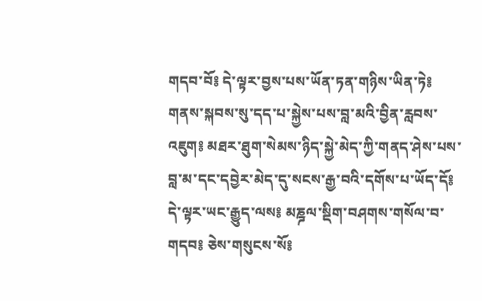གདབ་བོ༔ དེ་ལྟར་བྱས་པས་ཡོན་ཏན་གཉིས་ཡིན་ཏེ༔ གནས་སྐབས་སུ་དད་པ་སྐྱེས་པས་བླ་མའི་བྱིན་རླབས་འཇུག༔ མཐར་ཐུག་སེམས་ཉིད་སྐྱེ་མེད་ཀྱི་གནད་ཤེས་པས་བླ་མ་དང་དབྱེར་མེད་དུ་སངས་རྒྱ་བའི་དགོས་པ་ཡོད་དོ༔ དེ་ལྟར་ཡང་རྒྱུད་ལས༔ མཎྜལ་སྡིག་བཤགས་གསོལ་བ་གདབ༔ ཅེས་གསུངས་སོ༔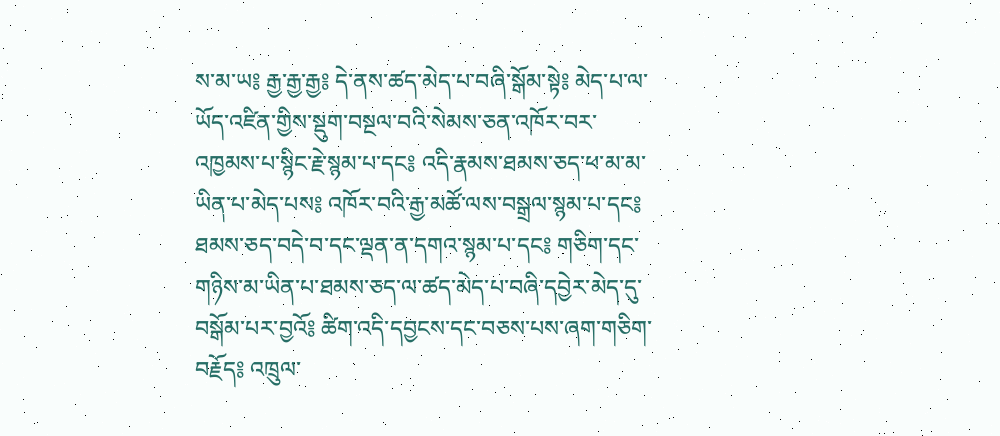ས་མ་ཡ༔ རྒྱ་རྒྱ་རྒྱ༔ དེ་ནས་ཚད་མེད་པ་བཞི་སྒོམ་སྟེ༔ མེད་པ་ལ་ཡོད་འཛིན་གྱིས་སྡུག་བསྔལ་བའི་སེམས་ཅན་འཁོར་བར་འཁྱམས་པ་སྙིང་རྗེ་སྙམ་པ་དང༔ འདི་རྣམས་ཐམས་ཅད་ཕ་མ་མ་ཡིན་པ་མེད་པས༔ འཁོར་བའི་རྒྱ་མཚོ་ལས་བསྒྲལ་སྙམ་པ་དང༔ ཐམས་ཅད་བདེ་བ་དང་ལྡན་ན་དགའ་སྙམ་པ་དང༔ གཅིག་དང་གཉིས་མ་ཡིན་པ་ཐམས་ཅད་ལ་ཚད་མེད་པ་བཞི་དབྱེར་མེད་དུ་བསྒོམ་པར་བྱའོ༔ ཚིག་འདི་དབྱངས་དང་བཅས་པས་ཞག་གཅིག་བརྗོད༔ འཁྲུལ་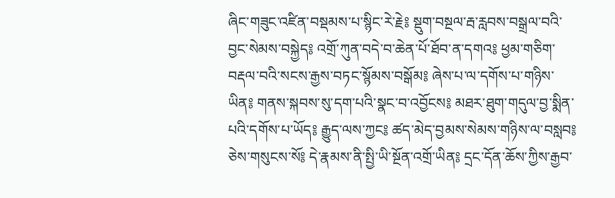ཞིང་གཟུང་འཛིན་བསྡམས་པ་སྙིང་རེ་རྗེ༔ སྡུག་བསྔལ་རྦ་རླབས་བསྒྲལ་བའི་བྱང་སེམས་བསྐྱེད༔ འགྲོ་ཀུན་བདེ་བ་ཆེན་པོ་ཐོབ་ན་དགའ༔ ཕྱམ་གཅིག་བརྡལ་བའི་སངས་རྒྱས་བཏང་སྙོམས་བསྒོམ༔ ཞེས་པ་ལ་དགོས་པ་གཉིས་ཡིན༔ གནས་སྐབས་སུ་དག་པའི་སྣང་བ་འབྱོངས༔ མཐར་ཐུག་གདུལ་བྱ་སྨིན་པའི་དགོས་པ་ཡོད༔ རྒྱུད་ལས་ཀྱང༔ ཚད་མེད་བྱམས་སེམས་གཉིས་ལ་བསླབ༔ ཅེས་གསུངས་སོ༔ དེ་རྣམས་ནི་སྤྱི་ཡི་སྔོན་འགྲོ་ཡིན༔ དྲང་དོན་ཆོས་ཀྱིས་རྒྱབ་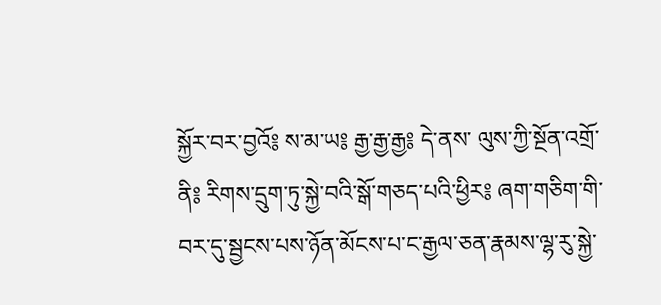སྐྱོར་བར་བྱའོ༔ ས་མ་ཡ༔ རྒྱ་རྒྱ་རྒྱ༔ དེ་ནས་ ལུས་ཀྱི་སྔོན་འགྲོ་ནི༔ རིགས་དྲུག་ཏུ་སྐྱེ་བའི་སྒོ་གཅད་པའི་ཕྱིར༔ ཞག་གཅིག་གི་བར་དུ་སྦྱངས་པས་ཉོན་མོངས་པ་ང་རྒྱལ་ཅན་རྣམས་ལྷ་རུ་སྐྱེ་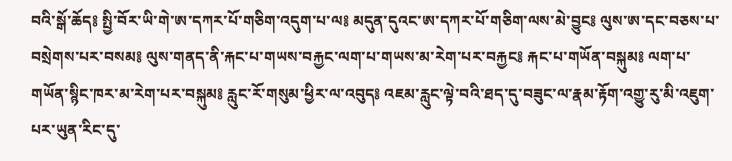བའི་སྒོ་ཆོད༔ སྤྱི་བོར་ཡི་གེ་ཨ་དཀར་པོ་གཅིག་འདུག་པ་ལ༔ མདུན་དུའང་ཨ་དཀར་པོ་གཅིག་ལས་མེ་བྱུང༔ ལུས་ཨ་དང་བཅས་པ་བསྲེགས་པར་བསམ༔ ལུས་གནད་ནི་རྐང་པ་གཡས་བརྐྱང་ལག་པ་གཡས་མ་རེག་པར་བརྐྱང༔ རྐང་པ་གཡོན་བསྐུམ༔ ལག་པ་གཡོན་སྙིང་ཁར་མ་རེག་པར་བསྐུམ༔ རླུང་རོ་གསུམ་ཕྱིར་ལ་འབུད༔ འཇམ་རླུང་ལྟེ་བའི་ཐད་དུ་བཟུང་ལ་རྣམ་རྟོག་འགྱུ་རུ་མི་འཇུག་པར་ཡུན་རིང་དུ་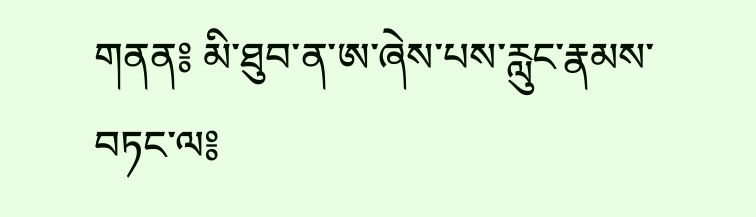གནན༔ མི་ཐུབ་ན་ཨ་ཞེས་པས་རླུང་རྣམས་བཏང་ལ༔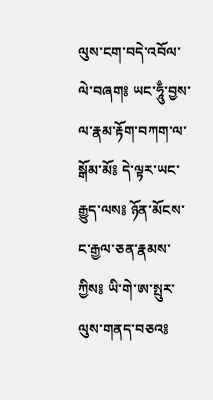ལུས་ངག་བདེ་འབོལ་ལེ་བཞག༔ ཡང་ཧཱུྃ་བྱས་ལ་རྣམ་རྟོག་བཀག་ལ་སྒོམ་མོ༔ དེ་ལྟར་ཡང་རྒྱུད་ལས༔ ཉོན་མོངས་ང་རྒྱལ་ཅན་རྣམས་ཀྱིས༔ ཡི་གེ་ཨ་སྤུར་ལུས་གནད་བཅའ༔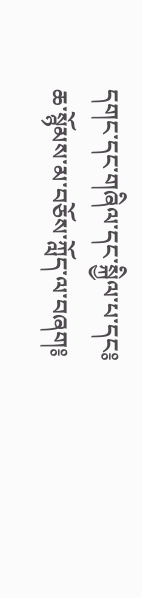དགང་དང་གཞིལ་དང་སྐྱིལ་པ་དང༔ ཆ་སྙོམས་མ་བཅོས་ཀློད་ལ་བཞག༔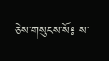ཅེས་གསུངས་སོ༔ ས་